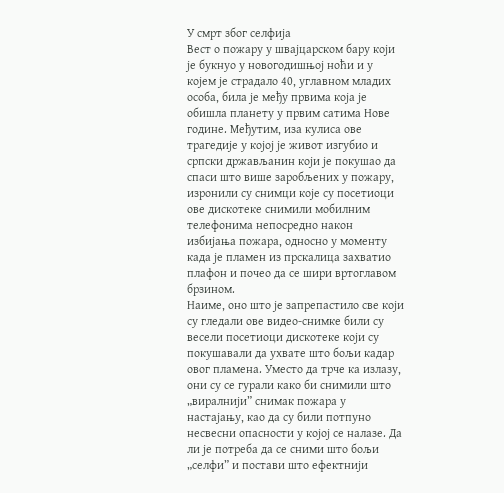У смрт због селфија
Вест о пожару у швајцарском бару који је букнуо у новогодишњој ноћи и у којем је страдало 40, углавном младих особа, била је међу првима која је обишла планету у првим сатима Нове године. Међутим, иза кулиса ове трагедије у којој је живот изгубио и српски држављанин који је покушао да спаси што више заробљених у пожару, изронили су снимци које су посетиоци ове дискотеке снимили мобилним телефонима непосредно након избијања пожара, односно у моменту када је пламен из прскалица захватио плафон и почео да се шири вртоглавом брзином.
Наиме, оно што је запрепастило све који су гледали ове видео-снимке били су весели посетиоци дискотеке који су покушавали да ухвате што бољи кадар овог пламена. Уместо да трче ка излазу, они су се гурали како би снимили што „виралнији” снимак пожара у настајању, као да су били потпуно несвесни опасности у којој се налазе. Да ли је потреба да се сними што бољи „селфи” и постави што ефектнији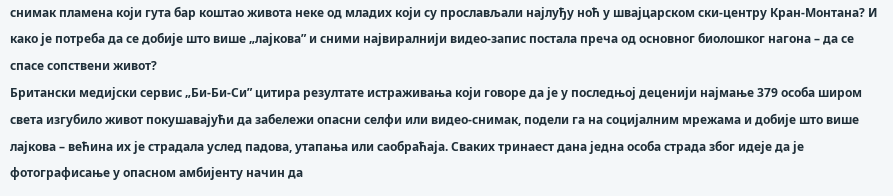снимак пламена који гута бар коштао живота неке од младих који су прослављали најлуђу ноћ у швајцарском ски-центру Кран-Монтана? И како је потреба да се добије што више „лајкова” и сними највиралнији видео-запис постала преча од основног биолошког нагона – да се спасе сопствени живот?
Британски медијски сервис „Би-Би-Си” цитира резултате истраживања који говоре да је у последњој деценији најмање 379 особа широм света изгубило живот покушавајући да забележи опасни селфи или видео-снимак, подели га на социјалним мрежама и добије што више лајкова – већина их је страдала услед падова, утапања или саобраћаја. Сваких тринаест дана једна особа страда због идеје да је фотографисање у опасном амбијенту начин да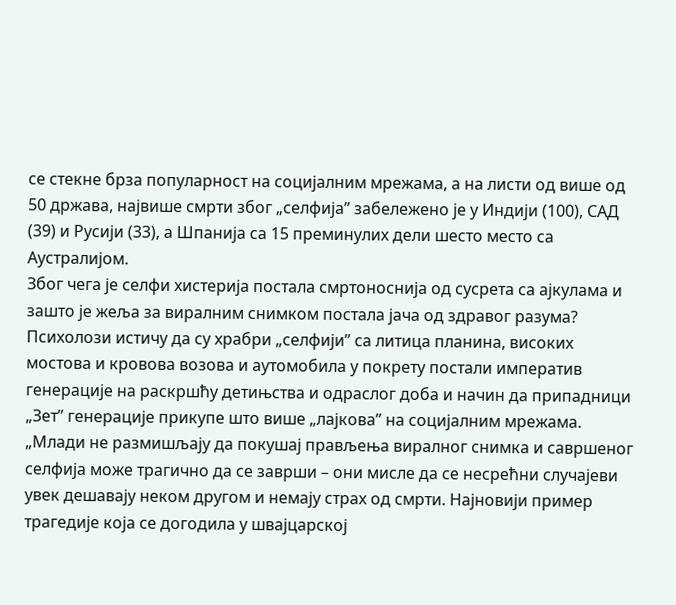се стекне брза популарност на социјалним мрежама, а на листи од више од 50 држава, највише смрти због „селфија” забележено је у Индији (100), САД (39) и Русији (33), а Шпанија са 15 преминулих дели шесто место са Аустралијом.
Због чега је селфи хистерија постала смртоноснија од сусрета са ајкулама и зашто је жеља за виралним снимком постала јача од здравог разума? Психолози истичу да су храбри „селфији” са литица планина, високих мостова и кровова возова и аутомобила у покрету постали императив генерације на раскршћу детињства и одраслог доба и начин да припадници „Зет” генерације прикупе што више „лајкова” на социјалним мрежама.
„Млади не размишљају да покушај прављења виралног снимка и савршеног селфија може трагично да се заврши – они мисле да се несрећни случајеви увек дешавају неком другом и немају страх од смрти. Најновији пример трагедије која се догодила у швајцарској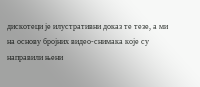дискотеци је илустративни доказ те тезе, а ми на основу бројних видео-снимака које су направили њени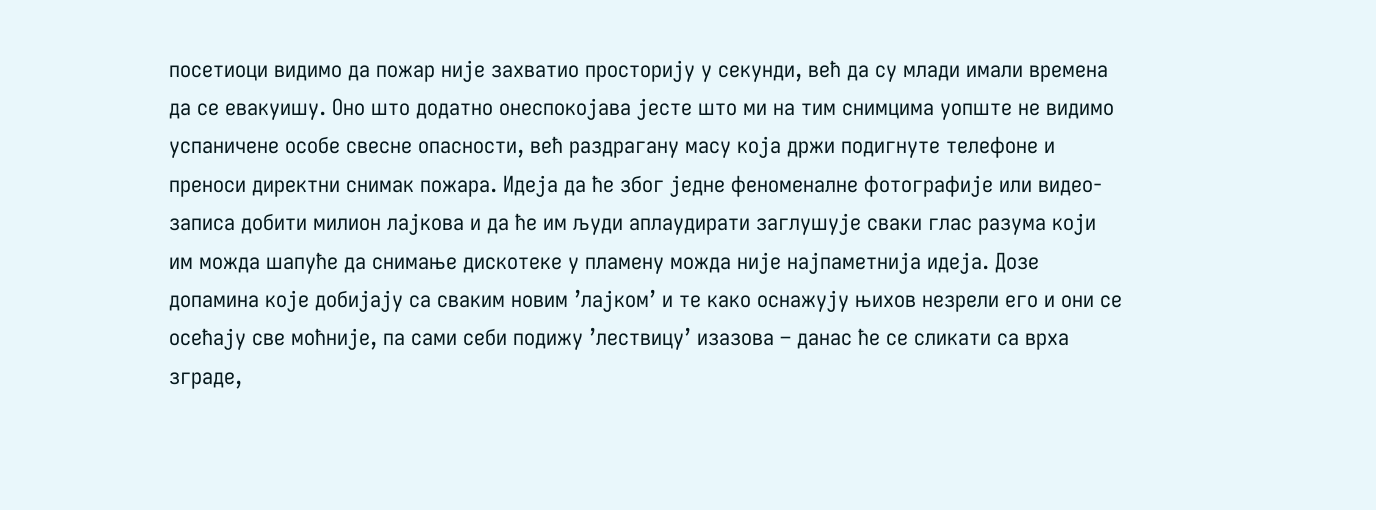посетиоци видимо да пожар није захватио просторију у секунди, већ да су млади имали времена да се евакуишу. Оно што додатно онеспокојава јесте што ми на тим снимцима уопште не видимо успаничене особе свесне опасности, већ раздрагану масу која држи подигнуте телефоне и преноси директни снимак пожара. Идеја да ће због једне феноменалне фотографије или видео-записа добити милион лајкова и да ће им људи аплаудирати заглушује сваки глас разума који им можда шапуће да снимање дискотеке у пламену можда није најпаметнија идеја. Дозе допамина које добијају са сваким новим ’лајком’ и те како оснажују њихов незрели его и они се осећају све моћније, па сами себи подижу ’лествицу’ изазова – данас ће се сликати са врха зграде,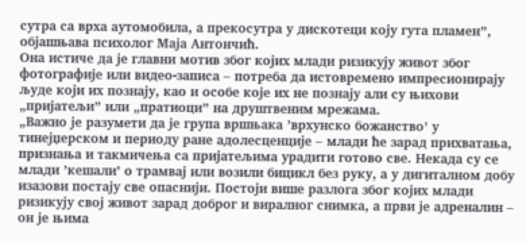сутра са врха аутомобила, а прекосутра у дискотеци коју гута пламен”, објашњава психолог Маја Антончић.
Она истиче да је главни мотив због којих млади ризикују живот због фотографије или видео-записа – потреба да истовремено импресионирају људе који их познају, као и особе које их не познају али су њихови „пријатељи” или „пратиоци” на друштвеним мрежама.
„Важно је разумети да је група вршњака ’врхунско божанство’ у тинејџерском и периоду ране адолесценције – млади ће зарад прихватања, признања и такмичења са пријатељима урадити готово све. Некада су се млади ’кешали’ о трамвај или возили бицикл без руку, а у дигиталном добу изазови постају све опаснији. Постоји више разлога због којих млади ризикују свој живот зарад доброг и виралног снимка, а први је адреналин – он је њима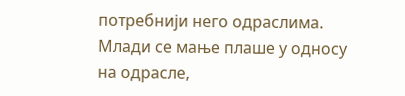потребнији него одраслима. Млади се мање плаше у односу на одрасле,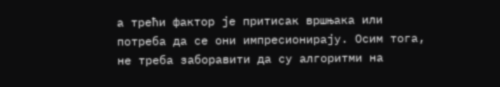а трећи фактор је притисак вршњака или потреба да се они импресионирају. Осим тога, не треба заборавити да су алгоритми на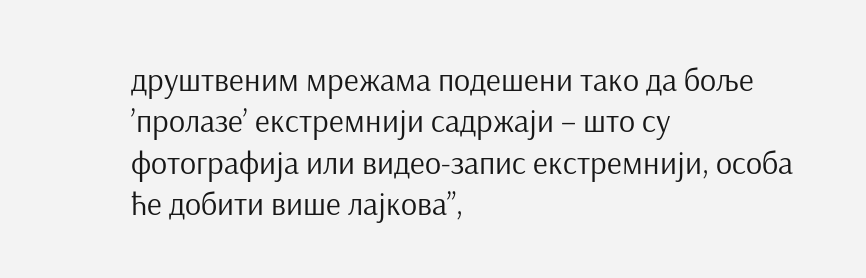друштвеним мрежама подешени тако да боље ’пролазе’ екстремнији садржаји – што су фотографија или видео-запис екстремнији, особа ће добити више лајкова”,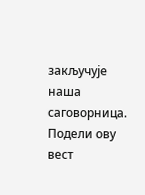закључује наша саговорница.
Подели ову вест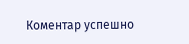Комeнтар успeшно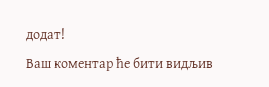додат!
Ваш комeнтар ћe бити видљив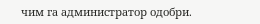чим га администратор одобри.